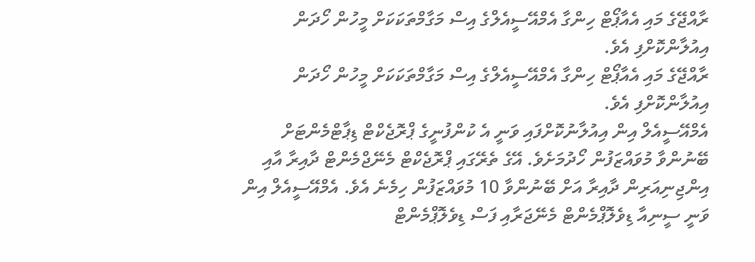ރާއްޖޭގެ މައި އެއާޕޯޓް ހިންގާ އެމްއޭސީއެލްގެ އިސް މަގާމްތަކަކަށް މީހުން ހޯދަން އިއުލާންކޮށްފި އެވެ.
ރާއްޖޭގެ މައި އެއާޕޯޓް ހިންގާ އެމްއޭސީއެލްގެ އިސް މަގާމްތަކަކަށް މީހުން ހޯދަން އިއުލާންކޮށްފި އެވެ.
އެމްއޭސީއެލް އިން އިއުލާނުކޮށްފައި ވަނީ އެ ކުންފުނީގެ ޕްރޮޖެކްޓް ޑިޕާޓްމެންޓަށް ބޭނުންވާ މުވައްޒަފުން ހޯދުމަށެވެ. އޭގެ ތެރޭގައި ޕްރޮޖެކްޓް މެނޭޖްމެންޓް ދާއިރާ އާއި އިންޖިނިއަރިން ދާއިރާ އަށް ބޭނުންވާ 10 މުވައްޒަފުން ހިމެނެ އެވެ. އެމްއޭސީއެލް އިން ވަނީ ސީނިއާ ޑިވެލޮޕްމެންޓް މެނޭޖަރާއި ފަސް ޑިވެލޮޕްމެންޓް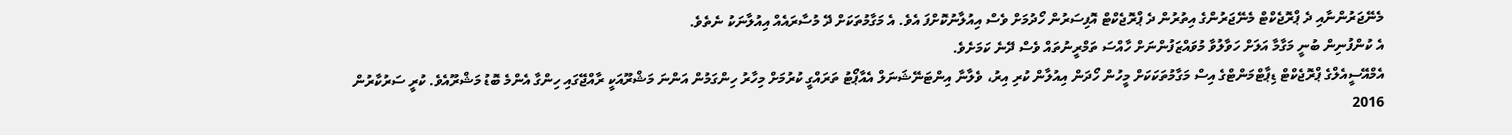މެނޭޖަރުންނާއި ދެ ޕްރޮޖެކްޓް މެނޭޖަރުންގެ އިތުރުން ދެ ޕްރޮޖެކްޓް އޮފިސަރުން ހޯދުމަށް ވެސް އިއުލާނުކޮށްފަ އެވެ. އެ މަގާމުތަކަށް ދޭ މުސާރައެއް އިއުލާނަކު ނެތެވެ.
އެ ކުންފުނިން ބުނީ މަގާމާ އަލަށް ހަވާލުވާ މުވައްޒަފުންނަށް ހާއްސަ ތަމްރީނުތައް ވެސް ދޭނެ ކަމަށެވެ.
އެމްއޭސީއެލްގެ ޕްރޮޖެކްޓް ޑިޕާޓްމަންޓްގެ އިސް މަގާމުތަކަކަށް މީހުން ހޯދަން އިއުލާން ކުރި އިރު، ވެލާނާ އިންޓަނޭޝަނަލް އެއާޕޯޓު ތަރައްގީ ކުރުމަށް މިހާރު ހިންގަމުން އަންނަ މަޝްރޫއަކީ ރާއްޖޭގައި ހިންގާ އެންމެ ބޮޑު މަޝްރޫއެވެ. ކުރީ ސަރުކާރުން 2016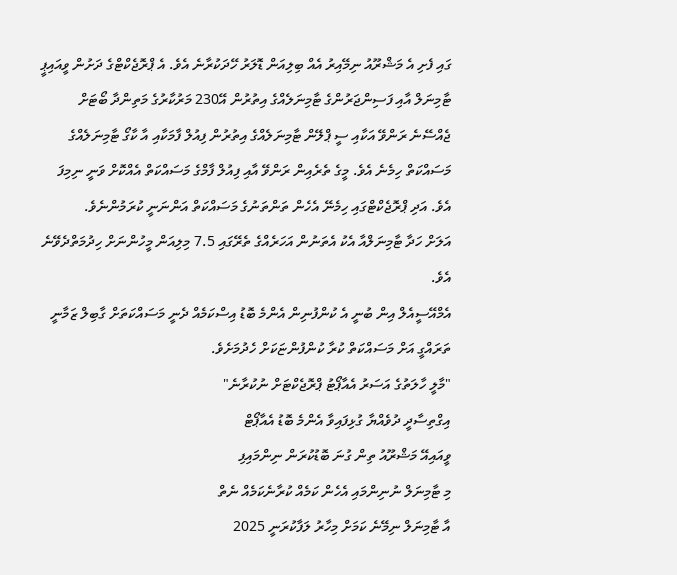ގައި ފެށި އެ މަޝްރޫއު ނިމޭއިރު އެއް ބިލިއަން ޑޮލަރު ހޭދަކުރާނެ އެވެ. އެ ޕްރޮޖެކްޓްގެ ދަށުން ވީއައިޕީ ޓާމިނަލް އާއި ފަސިންޖަރުންގެ ޓާމިނަލެއްގެ އިތުރުން އޭ230 މަރުކާރުގެ މަތިންދާ ބޯޓަށް ޖެއްސޭނެ ރަންވޭ އަކާއި ސީ ޕްލޭން ޓާމިނަލެއްގެ އިތުރުން ފިއުލް ފާމަކާއި އާ ކާގޯ ޓާމިނަލެއްގެ މަސައްކަތް ހިމެނެ އެވެ. މީގެ ތެރެއިން ރަންވޭ އާއި ފިއުލް ފާމްގެ މަސައްކަތް އެއްކޮށް ވަނީ ނިމިފަ އެވެ. އަދި ޕްރޮޖެކްޓްގައި ހިމެނޭ އެހެން ތަންތަނުގެ މަސައްކަތް އަންނަނީ ކުރަމުންނެވެ.
އަލަށް ހަދާ ޓާމިނަލްއާ އެކު އެތަނުން އަހަރެއްގެ ތެރޭގައި 7.5 މިލިއަން މީހުންނަށް ހިދުމަތްދެވޭނެ އެވެ.
އެމްއޭސީއެލް އިން ބުނީ އެ ކުންފުނިން އެންމެ ބޮޑު އިސްކަމެއް ދެނީ މަސައްކަތަށް ގާބިލް ޒަމާނީ ތަރައްގީ އަށް މަސައްކަތް ކުރާ ކުންފުންޏަކަށް ހެދުމަށެވެ.
"މާލީ ހާލަތުގެ އަސަރު އެއާޕޯޓު ޕްރޮޖެކްޓަށް ނުކުރާނެ"
އިގްތިސާދީ ދުވެއްޔާ ގުޅިފައިވާ އެންމެ ބޮޑު އެއާޕޯޓް
ވީއައިއޭ މަޝްރޫއު ތިން ގުނަ ބޮޑުކުރަން ނިންމައިފި
މި ޓާމިނަލް ނުނިންމައި އެހެން ކަމެއް ކުރާނެކަމެއް ނެތް
އާ ޓާމިނަލް ނިމޭނެ ކަމަށް މިހާރު ލަފާކުރަނީ 2025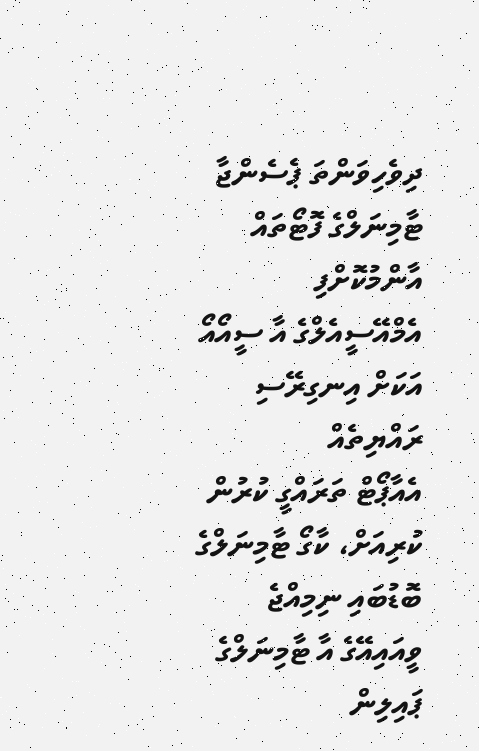ދިވެހިވަންތަ ޕެސެންޖާ ޓާމިނަލްގެ ފޮޓޯތައް އާންމުކޮށްފި
އެމްއޭސީއެލްގެ އާ ސީއޯއޯ އަކަށް އިނގިރޭސި ރައްޔިތެއް
އެއާޕޯޓް ތަރައްގީ ކުރުން ކުރިއަށް، ކާގޯ ޓާމިނަލްގެ ބޮޑުބައި ނިމިއްޖެ
ވީއައިއޭގެ އާ ޓާމިނަލްގެ ޕައިލިން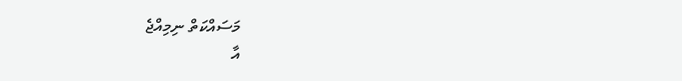މަސައްކަތް ނިމިއްޖެ
އާ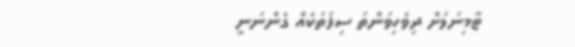ޓާމިނަލަށް ދިވެހިވަންތަ ސިފަތަކެއް ގެންނަނީ